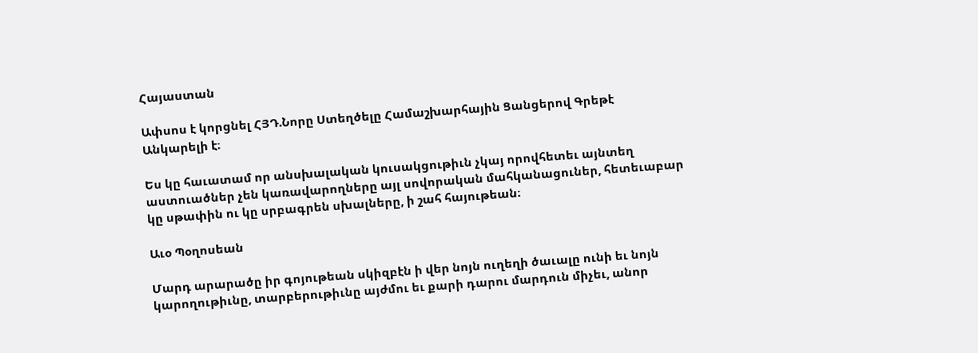Հայաստան

Ափսոս է կորցնել ՀՅԴ.Նորը Ստեղծելը Համաշխարհային Ցանցերով Գրեթէ Անկարելի է։

Ես կը հաւատամ որ անսխալական կուսակցութիւն չկայ որովհետեւ այնտեղ աստուածներ չեն կառավարողները այլ սովորական մահկանացուներ, հետեւաբար կը սթափին ու կը սրբագրեն սխալները, ի շահ հայութեան։

Աւօ Պօղոսեան

Մարդ արարածը իր գոյութեան սկիզբէն ի վեր նոյն ուղեղի ծաւալը ունի եւ նոյն կարողութիւնը, տարբերութիւնը այժմու եւ քարի դարու մարդուն միչեւ, անոր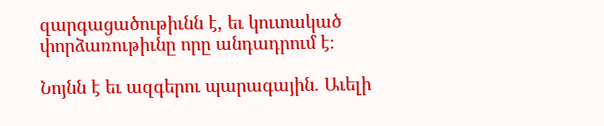զարգացածութիւնն է, եւ կուտակած փորձառութիւնը որը անդադրում է։

Նոյնն է եւ ազգերու պարագային. Աւելի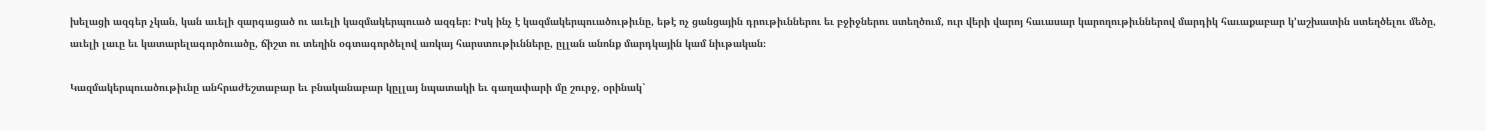խելացի ազգեր չկան, կան աւելի զարգացած ու աւելի կազմակերպուած ազգեր։ Իսկ ինչ է կազմակերպուածութիւնը, եթէ ոչ ցանցային դրութիւններու եւ բջիջներու ստեղծում, ուր վերի վարոյ հաւասար կարողութիւններով մարդիկ հաւաքաբար կ’աշխատին ստեղծելու մեծը, աւելի լաւը եւ կատարելագործուածը, ճիշտ ու տեղին օգտագործելով առկայ հարստութիւնները, ըլլան անոնք մարդկային կամ նիւթական։

Կազմակերպուածութիւնը անհրաժեշտաբար եւ բնականաբար կըլլայ նպատակի եւ գաղափարի մը շուրջ, օրինակ`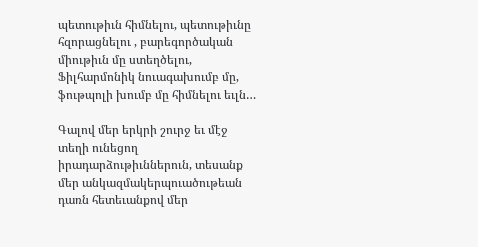պետութիւն հիմնելու, պետութիւնը հզորացնելու , բարեգործական միութիւն մը ստեղծելու, Ֆիլհարմոնիկ նուագախումբ մը, ֆութպոլի խումբ մը հիմնելու եւլն…

Գալով մեր երկրի շուրջ եւ մէջ տեղի ունեցող իրադարձութիւններուն, տեսանք մեր անկազմակերպուածութեան դառն հետեւանքով մեր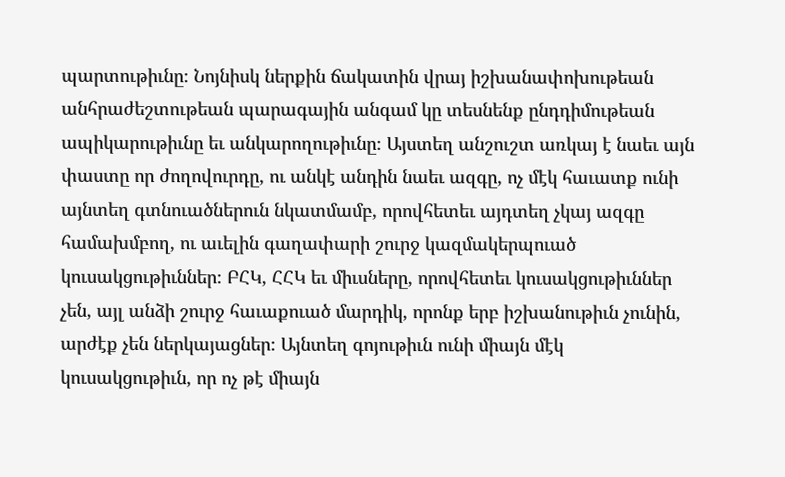պարտութիւնը։ Նոյնիսկ ներքին ճակատին վրայ իշխանափոխութեան անհրաժեշտութեան պարագային անգամ կը տեսնենք ընդդիմութեան ապիկարութիւնը եւ անկարողութիւնը։ Այստեղ անշուշտ առկայ է նաեւ այն փաստը որ ժողովուրդը, ու անկէ անդին նաեւ ազգը, ոչ մէկ հաւատք ունի այնտեղ գտնուածներուն նկատմամբ, որովհետեւ այդտեղ չկայ ազգը համախմբող, ու աւելին գաղափարի շուրջ կազմակերպուած կուսակցութիւններ։ ԲՀԿ, ՀՀԿ եւ միւսները, որովհետեւ կուսակցութիւններ չեն, այլ անձի շուրջ հաւաքուած մարդիկ, որոնք երբ իշխանութիւն չունին, արժէք չեն ներկայացներ։ Այնտեղ գոյութիւն ունի միայն մէկ կուսակցութիւն, որ ոչ թէ միայն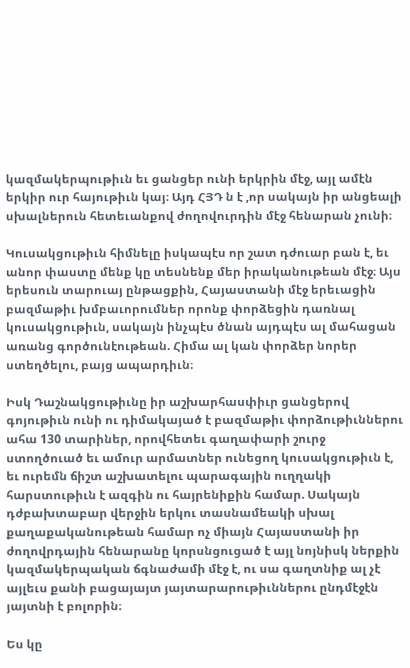կազմակերպութիւն եւ ցանցեր ունի երկրին մէջ, այլ ամէն երկիր ուր հայութիւն կայ։ Այդ ՀՅԴ ն է ,որ սակայն իր անցեալի սխալներուն հետեւանքով ժողովուրդին մէջ հենարան չունի։

Կուսակցութիւն հիմնելը իսկապէս որ շատ դժուար բան է, եւ անոր փաստը մենք կը տեսնենք մեր իրականութեան մէջ։ Այս երեսուն տարուայ ընթացքին, Հայաստանի մէջ երեւացին բազմաթիւ խմբաւորումներ որոնք փորձեցին դառնալ կուսակցութիւն, սակայն ինչպէս ծնան այդպէս ալ մահացան առանց գործունէութեան. Հիմա ալ կան փորձեր նորեր ստեղծելու, բայց ապարդիւն։

Իսկ Դաշնակցութիւնը իր աշխարհասփիւր ցանցերով գոյութիւն ունի ու դիմակայած է բազմաթիւ փորձութիւններու ահա 130 տարիներ, որովհետեւ գաղափարի շուրջ ստողծուած եւ ամուր արմատներ ունեցող կուսակցութիւն է, եւ ուրեմն ճիշտ աշխատելու պարագային ուղղակի հարստութիւն է ազգին ու հայրենիքին համար. Սակայն դժբախտաբար վերջին երկու տասնամեակի սխալ քաղաքականութեան համար ոչ միայն Հայաստանի իր ժողովրդային հենարանը կորսնցուցած է այլ նոյնիսկ ներքին կազմակերպական ճգնաժամի մէջ է, ու սա գաղտնիք ալ չէ այլեւս քանի բացայայտ յայտարարութիւններու ընդմէջէն յայտնի է բոլորին։

Ես կը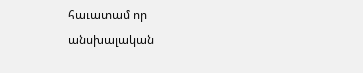հաւատամ որ անսխալական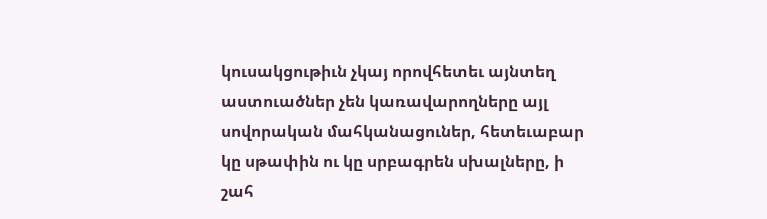կուսակցութիւն չկայ որովհետեւ այնտեղ աստուածներ չեն կառավարողները այլ սովորական մահկանացուներ, հետեւաբար կը սթափին ու կը սրբագրեն սխալները, ի շահ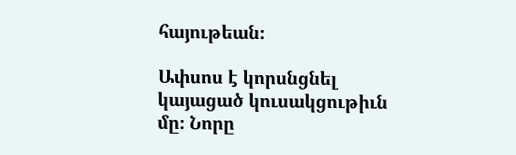հայութեան։

Ափսոս է կորսնցնել կայացած կուսակցութիւն մը։ Նորը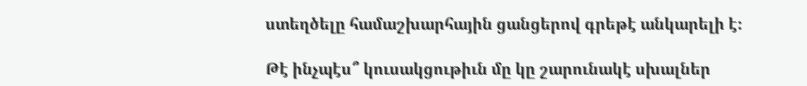ստեղծելը համաշխարհային ցանցերով գրեթէ անկարելի է։

Թէ ինչպէս՞ կուսակցութիւն մը կը շարունակէ սխալներ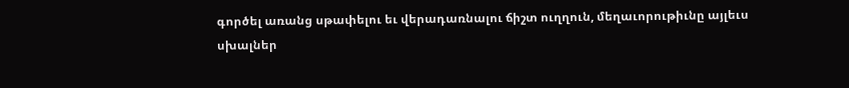գործել առանց սթափելու եւ վերադառնալու ճիշտ ուղղուն, մեղաւորութիւնը այլեւս սխալներ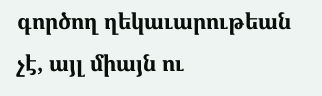գործող ղեկաւարութեան չէ, այլ միայն ու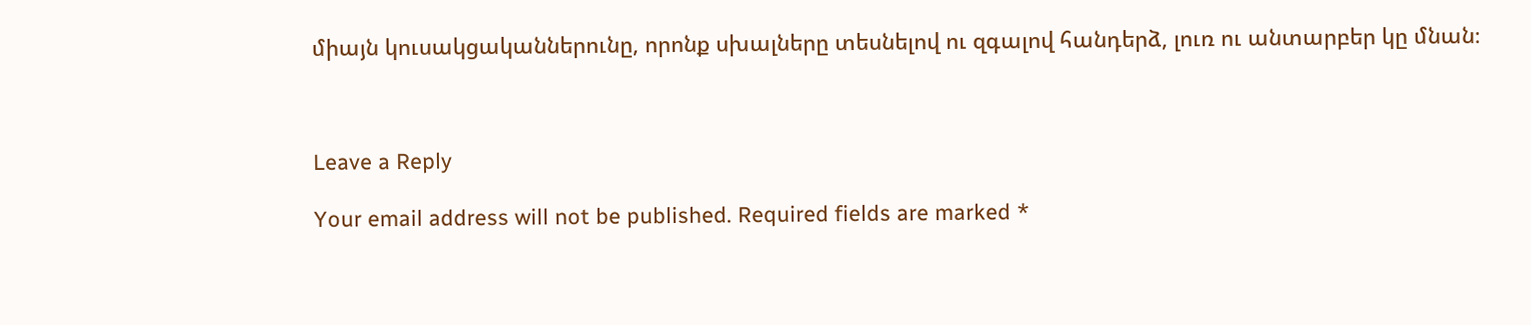միայն կուսակցականներունը, որոնք սխալները տեսնելով ու զգալով հանդերձ, լուռ ու անտարբեր կը մնան։



Leave a Reply

Your email address will not be published. Required fields are marked *